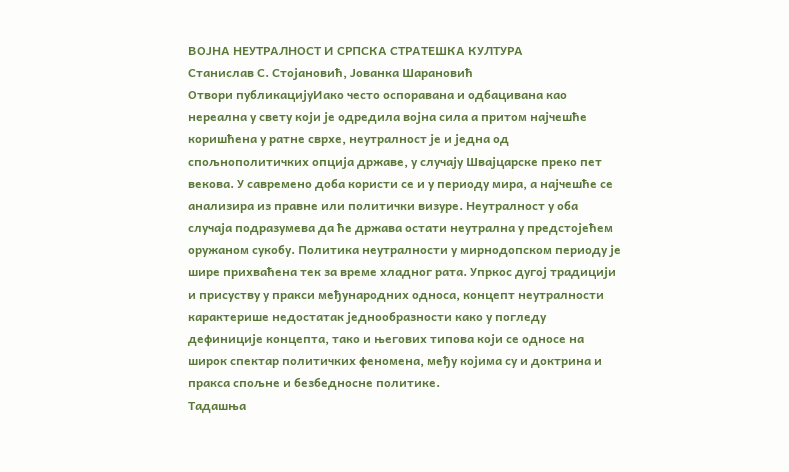ВОЈНА НЕУТРАЛНОСТ И СРПСКА СТРАТЕШКА КУЛТУРА
Станислав С. Стојановић, Јованка Шарановић
Отвори публикацијуИако често оспоравана и одбацивана као нереална у свету који је одредила војна сила а притом најчешће коришћена у ратне сврхе, неутралност је и једна од спољнополитичких опција државе, у случају Швајцарске преко пет векова. У савремено доба користи се и у периоду мира, а најчешће се анализира из правне или политички визуре. Неутралност у оба случаја подразумева да ће држава остати неутрална у предстојећем оружаном сукобу. Политика неутралности у мирнодопском периоду је шире прихваћена тек за време хладног рата. Упркос дугој традицији и присуству у пракси међународних односа, концепт неутралности карактерише недостатак једнообразности како у погледу дефиниције концепта, тако и његових типова који се односе на широк спектар политичких феномена, међу којима су и доктрина и пракса спољне и безбедносне политике.
Тадашња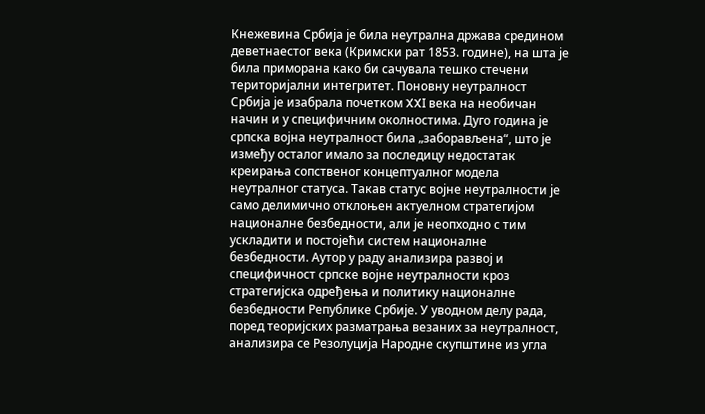Кнежевина Србија је била неутрална држава средином деветнаестог века (Кримски рат 1853. године), на шта је била приморана како би сачувала тешко стечени територијални интегритет. Поновну неутралност Србија је изабрала почетком XXI века на необичан начин и у специфичним околностима. Дуго година је српска војна неутралност била „заборављена“, што је између осталог имало за последицу недостатак креирања сопственог концептуалног модела неутралног статуса. Такав статус војне неутралности је само делимично отклоњен актуелном стратегијом националне безбедности, али је неопходно с тим ускладити и постојећи систем националне безбедности. Аутор у раду анализира развој и специфичност српске војне неутралности кроз стратегијска одређења и политику националне безбедности Републике Србије. У уводном делу рада, поред теоријских разматрања везаних за неутралност, анализира се Резолуција Народне скупштине из угла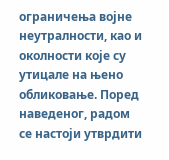ограничења војне неутралности, као и околности које су утицале на њено обликовање. Поред наведеног, радом се настоји утврдити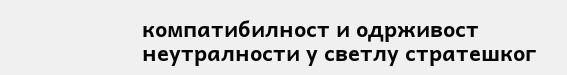компатибилност и одрживост неутралности у светлу стратешког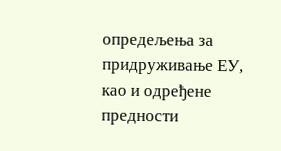опредељења за придруживање ЕУ, као и одређене предности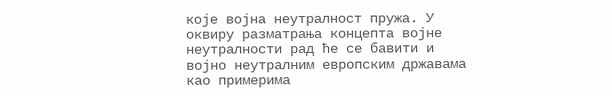које војна неутралност пружа. У оквиру разматрања концепта војне неутралности рад ће се бавити и војно неутралним европским државама као примерима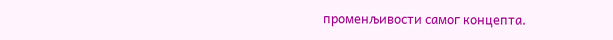променљивости самог концепта.